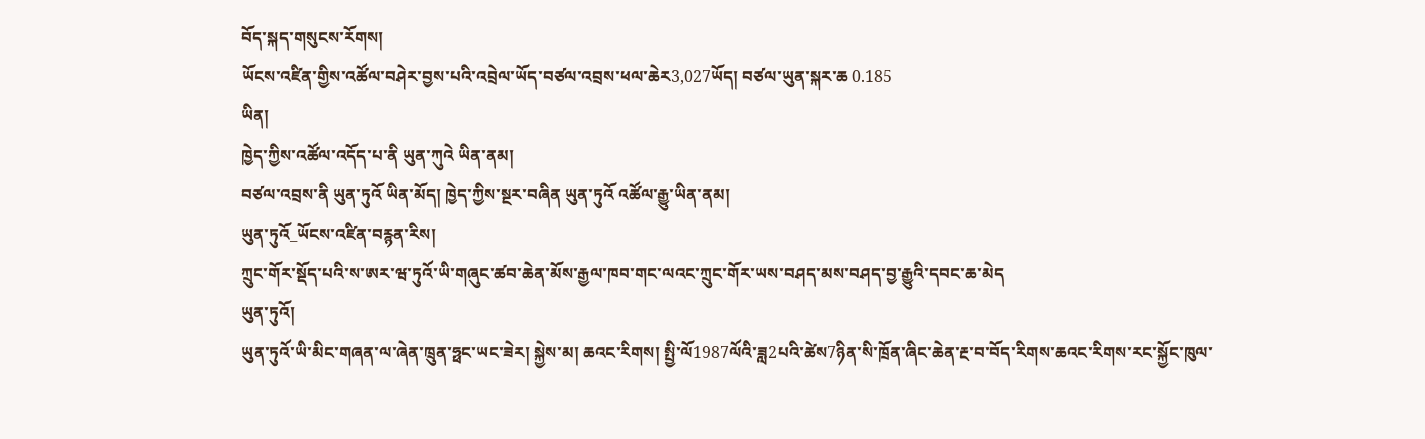བོད་སྐད་གསུངས་རོགས།
ཡོངས་འཛིན་གྱིས་འཚོལ་བཤེར་བྱས་པའི་འབྲེལ་ཡོད་བཙལ་འབྲས་ཕལ་ཆེར3,027ཡོད། བཙལ་ཡུན་སྐར་ཆ 0.185
ཡིན།
ཁྱེད་ཀྱིས་འཚོལ་འདོད་པ་ནི ཡུན་ཀུའེ ཡིན་ནམ།
བཙལ་འབྲས་ནི ཡུན་ཏུའོ ཡིན་མོད། ཁྱེད་ཀྱིས་སྔར་བཞིན ཡུན་ཏུའོ འཚོལ་རྒྱུ་ཡིན་ནམ།
ཡུན་ཏུའོ_ཡོངས་འཛིན་བརྙན་རིས།
ཀྲུང་གོར་སྡོད་པའི་ས་ཨར་ཝ་ཏུའོ་ཡི་གཞུང་ཚབ་ཆེན་མོས་རྒྱལ་ཁབ་གང་ལའང་ཀྲུང་གོར་ཡས་བཤད་མས་བཤད་བྱ་རྒྱུའི་དབང་ཆ་མེད
ཡུན་ཏུའོ།
ཡུན་ཏུའོ་ཡི་མིང་གཞན་ལ་ཞེན་ཁྲུན་ཧྥང་ཡང་ཟེར། སྐྱེས་མ། ཆའང་རིགས། སྤྱི་ལོ1987ལོའི་ཟླ2པའི་ཚེས7ཉིན་སི་ཁྲོན་ཞིང་ཆེན་རྔ་བ་བོད་རིགས་ཆའང་རིགས་རང་སྐྱོང་ཁུལ་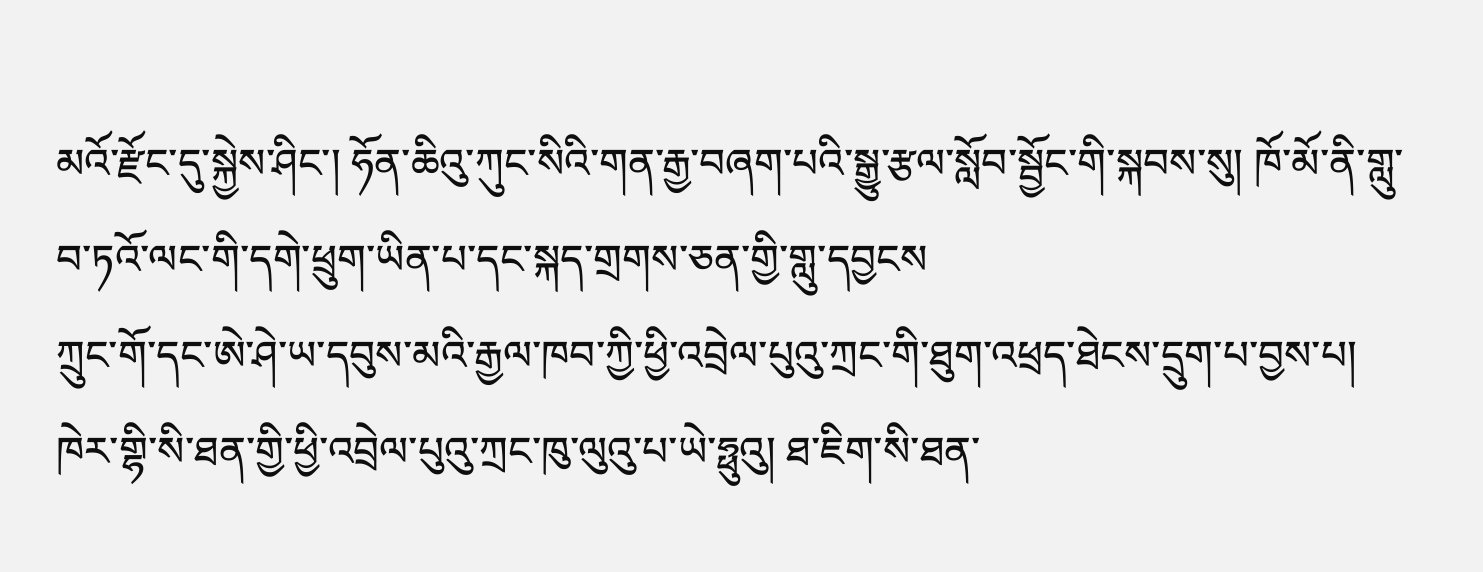མའོ་རྫོང་དུ་སྐྱེས་ཤིང་། ཧོན་ཆིའུ་ཀུང་སིའི་གན་རྒྱ་བཞག་པའི་སྒྱུ་རྩལ་སློབ་སྦྱོང་གི་སྐབས་སུ། ཁོ་མོ་ནི་གླུ་བ་ཏའོ་ལང་གི་དགེ་ཕྲུག་ཡིན་པ་དང་སྐད་གྲགས་ཅན་གྱི་གླུ་དབྱངས
ཀྲུང་གོ་དང་ཨེ་ཤེ་ཡ་དབུས་མའི་རྒྱལ་ཁབ་ཀྱི་ཕྱི་འབྲེལ་པུའུ་ཀྲང་གི་ཐུག་འཕྲད་ཐེངས་དྲུག་པ་བྱས་པ།
ཁེར་གྷི་སི་ཐན་གྱི་ཕྱི་འབྲེལ་པུའུ་ཀྲང་ཁུ་ལུའུ་པ་ཡེ་ཧྥུའུ། ཐ་ཇིག་སི་ཐན་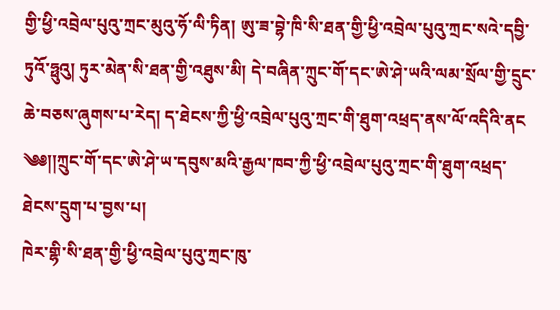གྱི་ཕྱི་འབྲེལ་པུའུ་ཀྲང་མུའུ་ཧོ་ལི་ཏིན། ཨུ་ཟ་བྷེ་ཁི་སི་ཐན་གྱི་ཕྱི་འབྲེལ་པུའུ་ཀྲང་སའེ་དབྱི་ཏུའོ་ཧྥུའུ། ཏུར་མེན་སི་ཐན་གྱི་འཐུས་མི། དེ་བཞིན་ཀྲུང་གོ་དང་ཨེ་ཤེ་ཡའི་ལམ་སྲོལ་གྱི་དྲུང་ཆེ་བཅས་ཞུགས་པ་རེད། ད་ཐེངས་ཀྱི་ཕྱི་འབྲེལ་པུའུ་ཀྲང་གི་ཐུག་འཕྲད་ནས་ལོ་འདིའི་ནང
༄༅།།ཀྲུང་གོ་དང་ཨེ་ཤེ་ཡ་དབུས་མའི་རྒྱལ་ཁབ་ཀྱི་ཕྱི་འབྲེལ་པུའུ་ཀྲང་གི་ཐུག་འཕྲད་ཐེངས་དྲུག་པ་བྱས་པ།
ཁེར་གྷི་སི་ཐན་གྱི་ཕྱི་འབྲེལ་པུའུ་ཀྲང་ཁུ་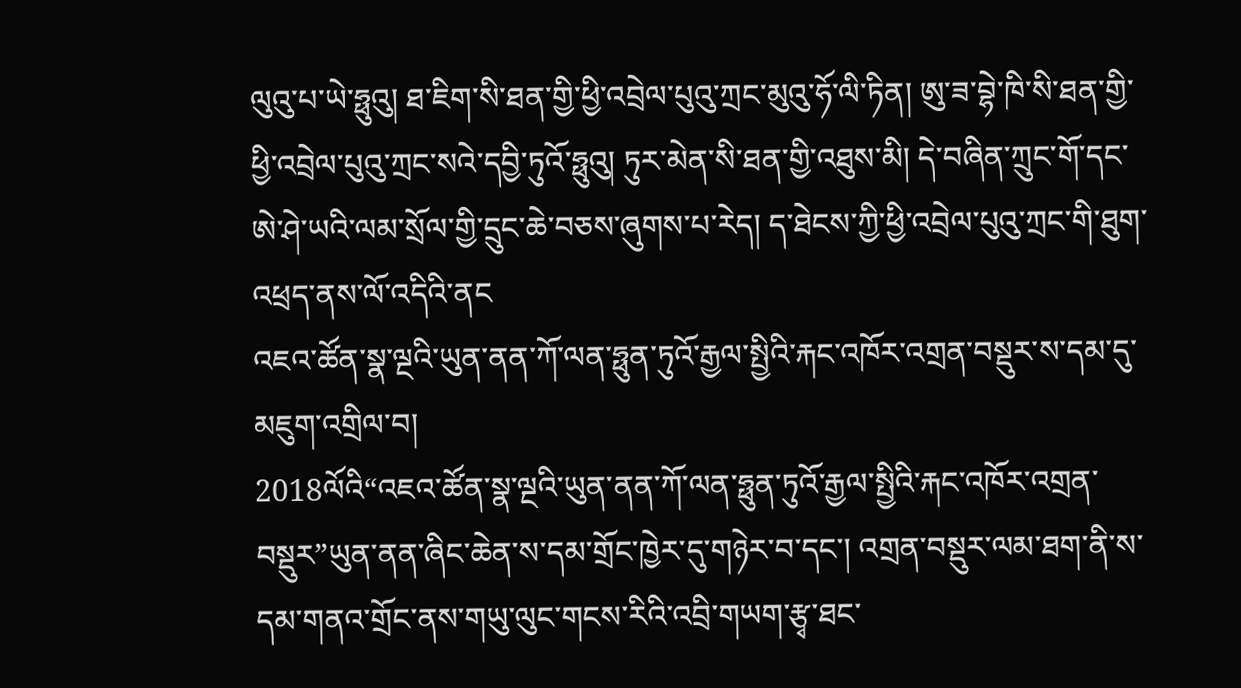ལུའུ་པ་ཡེ་ཧྥུའུ། ཐ་ཇིག་སི་ཐན་གྱི་ཕྱི་འབྲེལ་པུའུ་ཀྲང་མུའུ་ཧོ་ལི་ཏིན། ཨུ་ཟ་བྷེ་ཁི་སི་ཐན་གྱི་ཕྱི་འབྲེལ་པུའུ་ཀྲང་སའེ་དབྱི་ཏུའོ་ཧྥུའུ། ཏུར་མེན་སི་ཐན་གྱི་འཐུས་མི། དེ་བཞིན་ཀྲུང་གོ་དང་ཨེ་ཤེ་ཡའི་ལམ་སྲོལ་གྱི་དྲུང་ཆེ་བཅས་ཞུགས་པ་རེད། ད་ཐེངས་ཀྱི་ཕྱི་འབྲེལ་པུའུ་ཀྲང་གི་ཐུག་འཕྲད་ནས་ལོ་འདིའི་ནང
འཇའ་ཚོན་སྣ་ལྔའི་ཡུན་ནན་ཀོ་ལན་ཧྥུན་ཏུའོ་རྒྱལ་སྤྱིའི་རྐང་འཁོར་འགྲན་བསྡུར་ས་དམ་དུ་མཇུག་འགྲིལ་བ།
2018ལོའི“འཇའ་ཚོན་སྣ་ལྔའི་ཡུན་ནན་ཀོ་ལན་ཧྥུན་ཏུའོ་རྒྱལ་སྤྱིའི་རྐང་འཁོར་འགྲན་བསྡུར”ཡུན་ནན་ཞིང་ཆེན་ས་དམ་གྲོང་ཁྱེར་དུ་གཉེར་བ་དང་། འགྲན་བསྡུར་ལམ་ཐག་ནི་ས་དམ་གནའ་གྲོང་ནས་གཡུ་ལུང་གངས་རིའི་འབྲི་གཡག་རྩྭ་ཐང་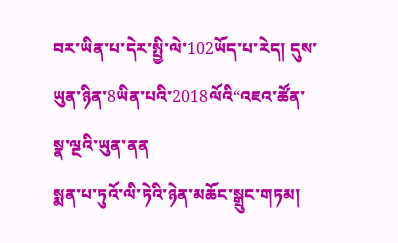བར་ཡིན་པ་དེར་སྤྱི་ལེ་102ཡོད་པ་རེད། དུས་ཡུན་ཉིན་8ཡིན་པའི་2018ལོའི“འཇའ་ཚོན་སྣ་ལྔའི་ཡུན་ནན
སྨན་པ་ཏུའོ་ལི་ཏེའི་ཉེན་མཆོང་སྒྲུང་གཏམ།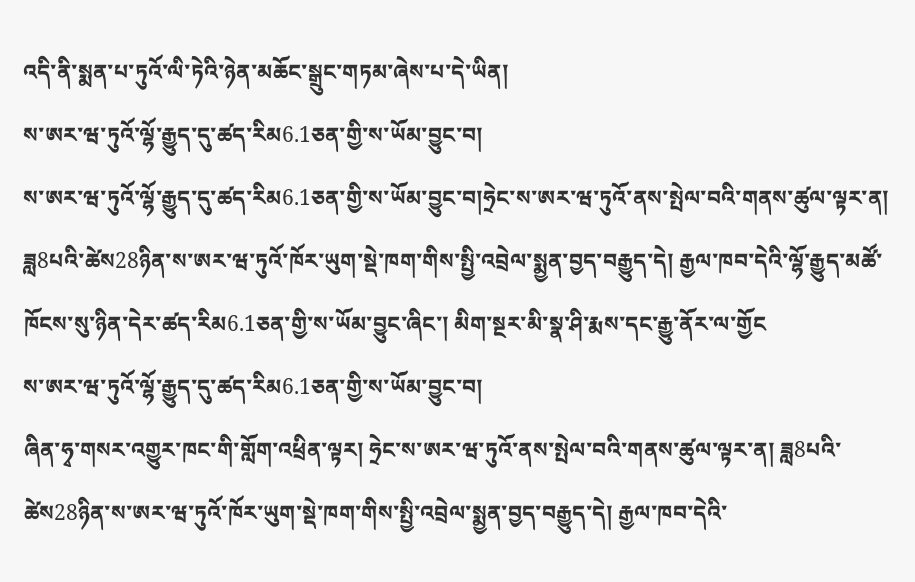འདི་ནི་སྨན་པ་ཏུའོ་ལི་ཏེའི་ཉེན་མཆོང་སྒྲུང་གཏམ་ཞེས་པ་དེ་ཡིན།
ས་ཨར་ཝ་ཏུའོ་ལྷོ་རྒྱུད་དུ་ཚད་རིམ6.1ཅན་གྱི་ས་ཡོམ་བྱུང་བ།
ས་ཨར་ཝ་ཏུའོ་ལྷོ་རྒྱུད་དུ་ཚད་རིམ6.1ཅན་གྱི་ས་ཡོམ་བྱུང་བ།ཧྲེང་ས་ཨར་ཝ་ཏུའོ་ནས་སྤེལ་བའི་གནས་ཚུལ་ལྟར་ན། ཟླ8པའི་ཚེས28ཉིན་ས་ཨར་ཝ་ཏུའོ་ཁོར་ཡུག་སྡེ་ཁག་གིས་སྤྱི་འབྲེལ་སྨྱན་བྱད་བརྒྱུད་དེ། རྒྱལ་ཁབ་དེའི་ལྷོ་རྒྱུད་མཚོ་ཁོངས་སུ་ཉིན་དེར་ཚད་རིམ6.1ཅན་གྱི་ས་ཡོམ་བྱུང་ཞིང་། མིག་སྔར་མི་སྣ་ཤི་རྨས་དང་རྒྱུ་ནོར་ལ་གྱོང
ས་ཨར་ཝ་ཏུའོ་ལྷོ་རྒྱུད་དུ་ཚད་རིམ6.1ཅན་གྱི་ས་ཡོམ་བྱུང་བ།
ཞིན་ཧྭ་གསར་འགྱུར་ཁང་གི་གློག་འཕྲིན་ལྟར། ཧྲེང་ས་ཨར་ཝ་ཏུའོ་ནས་སྤེལ་བའི་གནས་ཚུལ་ལྟར་ན། ཟླ8པའི་ཚེས28ཉིན་ས་ཨར་ཝ་ཏུའོ་ཁོར་ཡུག་སྡེ་ཁག་གིས་སྤྱི་འབྲེལ་སྨྱན་བྱད་བརྒྱུད་དེ། རྒྱལ་ཁབ་དེའི་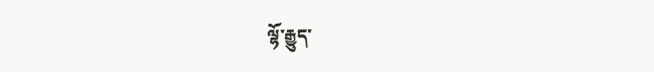ལྷོ་རྒྱུད་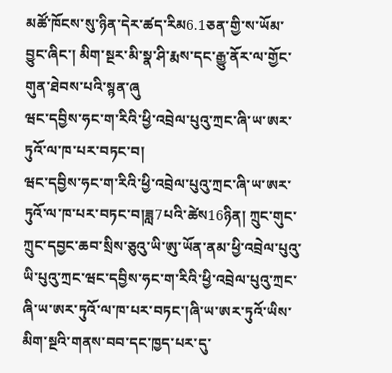མཚོ་ཁོངས་སུ་ཉིན་དེར་ཚད་རིམ6.1ཅན་གྱི་ས་ཡོམ་བྱུང་ཞིང་། མིག་སྔར་མི་སྣ་ཤི་རྨས་དང་རྒྱུ་ནོར་ལ་གྱོང་གུན་ཐེབས་པའི་སྙན་ཞུ
ཝང་དབྱིས་ཧང་ག་རིའི་ཕྱི་འབྲེལ་པུའུ་ཀྲང་ཞི་ཡ་ཨར་ཏུའོ་ལ་ཁ་པར་བཏང་བ།
ཝང་དབྱིས་ཧང་ག་རིའི་ཕྱི་འབྲེལ་པུའུ་ཀྲང་ཞི་ཡ་ཨར་ཏུའོ་ལ་ཁ་པར་བཏང་བ།ཟླ7པའི་ཚེས16ཉིན། ཀྲུང་གུང་ཀྲུང་དབྱང་ཆབ་སྲིས་ཅུའུ་ཡི་ཨུ་ཡོན་ནམ་ཕྱི་འབྲེལ་པུའུ་ཡི་པུའུ་ཀྲང་ཝང་དབྱིས་ཧང་ག་རིའི་ཕྱི་འབྲེལ་པུའུ་ཀྲང་ཞི་ཡ་ཨར་ཏུའོ་ལ་ཁ་པར་བཏང་།ཞི་ཡ་ཨར་ཏུའོ་ཡིས་མིག་སྔའི་གནས་བབ་དང་ཁྱད་པར་དུ་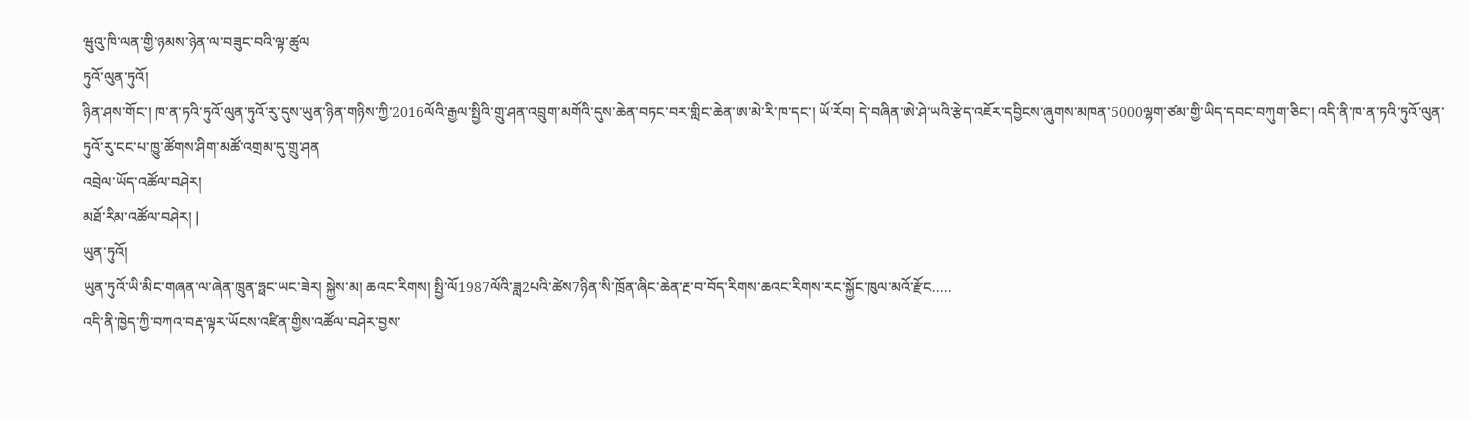ཝུའུ་ཁི་ལན་གྱི་ཉམས་ཉེན་ལ་བཟུང་བའི་ལྟ་ཚུལ
ཏུའོ་ལུན་ཏུའོ།
ཉིན་ཤས་གོང་། ཁ་ན་ཏའི་ཏུའོ་ལུན་ཏུའོ་རུ་དུས་ཡུན་ཉིན་གཉིས་ཀྱི་2016ལོའི་རྒྱལ་སྤྱིའི་གྲུ་ཤན་འབྲུག་མགོའི་དུས་ཆེན་བཏང་བར་གླིང་ཆེན་ཨ་མེ་རི་ཁ་དང་། ཡོ་རོབ། དེ་བཞིན་ཨེ་ཤེ་ཡའི་རྩེད་འཇོར་དབྱིངས་ཞུགས་མཁན་5000ལྷག་ཙམ་གྱི་ཡིད་དབང་བཀུག་ཅིང་། འདི་ནི་ཁ་ན་ཏའི་ཏུའོ་ལུན་ཏུའོ་རུ་ངང་པ་ཁྱུ་ཚོགས་ཤིག་མཚོ་འགྲམ་དུ་གྲུ་ཤན
འབྲེལ་ཡོད་འཚོལ་བཤེར།
མཐོ་རིམ་འཚོལ་བཤེར། |
ཡུན་ཏུའོ།
ཡུན་ཏུའོ་ཡི་མིང་གཞན་ལ་ཞེན་ཁྲུན་ཧྥང་ཡང་ཟེར། སྐྱེས་མ། ཆའང་རིགས། སྤྱི་ལོ1987ལོའི་ཟླ2པའི་ཚེས7ཉིན་སི་ཁྲོན་ཞིང་ཆེན་རྔ་བ་བོད་རིགས་ཆའང་རིགས་རང་སྐྱོང་ཁུལ་མའོ་རྫོང.....
འདི་ནི་ཁྱེད་ཀྱི་བཀའ་བརྡ་ལྟར་ཡོངས་འཛིན་གྱིས་འཚོལ་བཤེར་བྱས་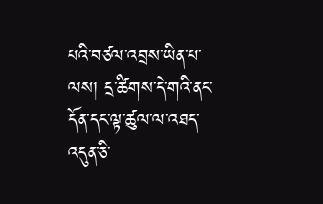པའི་བཙལ་འབྲས་ཡིན་པ་ལས། དྲ་ཚིགས་དེ་གའི་ནང་དོན་དང་ལྟ་ཚུལ་ལ་འཐད་འདུན་ཅི་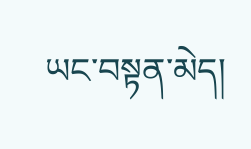ཡང་བསྟན་མེད།